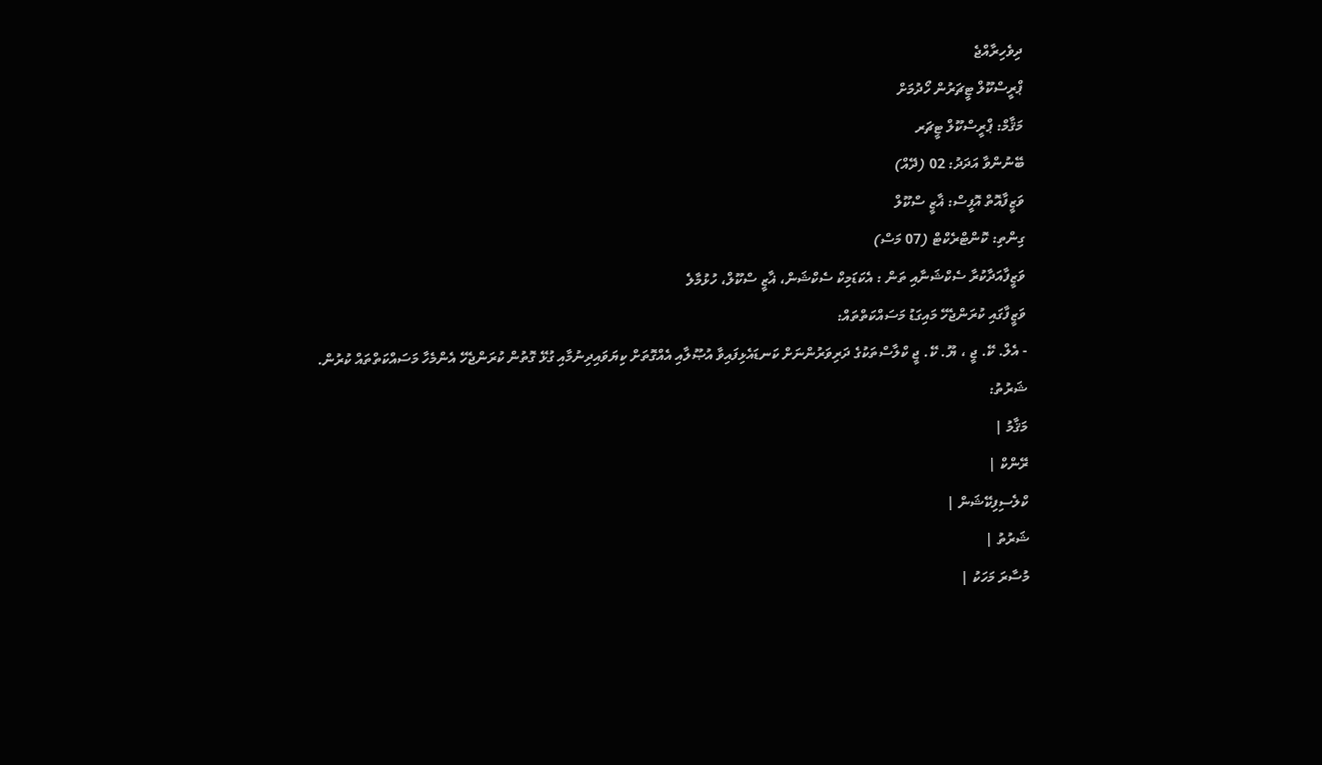ދިވެހިރާއްޖެ
ޕްރީސްކޫލް ޓީޗަރުން ހޯދުމަށް
މަޤާމް: ޕްރީސްކޫލް ޓީޗަރ
ބޭނުންވާ އަދަދު: 02 (ދޭއް)
ވަޒީފާއޮތް އޮފީސް: ޣާޒީ ސްކޫލް
ގިންތި: ކޮންޓްރެކްޓް (07 މަސް)
ވަޒީފާއަދާކުރާ ސެކްޝަނާއި ތަން : އެކަޑަމިކް ސެކްޝަން، ޣާޒީ ސްކޫލް، ހުޅުމާލެ
ވަޒީފާގައި ކުރަންޖެހޭ މައިގަޑު މަސައްކަތްތައް:
- އެލް. ކޭ. ޖީ ، ޔޫ. ކޭ. ޖީ ކްލާސްތަކުގެ ދަރިވަރުންނަށް ކަނޑައެޅިފައިވާ އުޞޫލާއި އެއްގޮތަށް ކިޔަވައިދިނުމާއި ގުޅޭ ގޮތުން ކުރަންޖެހޭ އެންމެހާ މަސައްކަތްތައް ކުރުން.
ޝަރުތު:
މަޤާމު |
ރޭންކް |
ކްލެސިފިކޭޝަން |
ޝަރުތު |
މުސާރަ މަހަކު |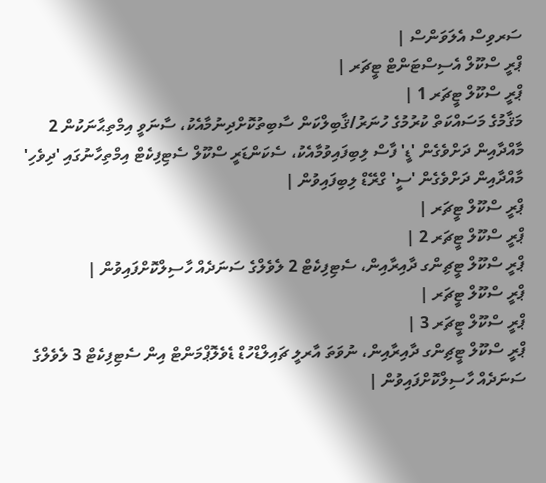ސަރވިސް އެލަވަންސް |
ޕްރީ ސްކޫލް އެސިސްޓަންޓް ޓީޗަރ |
ޕްރީ ސްކޫލް ޓީޗަރ 1 |
މަޤާމުގެ މަސައްކަތް ކުރުމުގެ ހުނަރު/ޤާބިލްކަން ސާބިތުކޮށްދިނުމާއެކު، ސާނަވީ އިމްތިޙާނަކުން 2 މާއްދާއިން ދަށްވެގެން 'ޑީ' ފާސް ލިބިފައިވުމާއެކު، ސެކަންޑަރީ ސްކޫލް ސެޓިފިކެޓް އިމްތިހާނުގައި 'ދިވެހި' މާއްދާއިން ދަށްވެގެން 'ސީ' ގްރޭޑް ލިބިފައިވުން |
ޕްރީ ސްކޫލް ޓީޗަރ |
ޕްރީ ސްކޫލް ޓީޗަރ 2 |
ޕްރީ ސްކޫލް ޓީޗިންގ ދާއިރާއިން، ސެޓިފިކެޓް 2 ލެވެލްގެ ސަނަދެއް ހާސިލްކޮށްފައިވުން |
ޕްރީ ސްކޫލް ޓީޗަރ |
ޕްރީ ސްކޫލް ޓީޗަރ 3 |
ޕްރީ ސްކޫލް ޓީޗިންގ ދާއިރާއިން، ނުވަތަ އާރލީ ޗައިލްޑްހުޑް ޑެވެލޮޕްމަންޓް އިން ސެޓިފިކެޓް 3 ލެވެލްގެ ސަނަދެއް ހާސިލްކޮށްފައިވުން |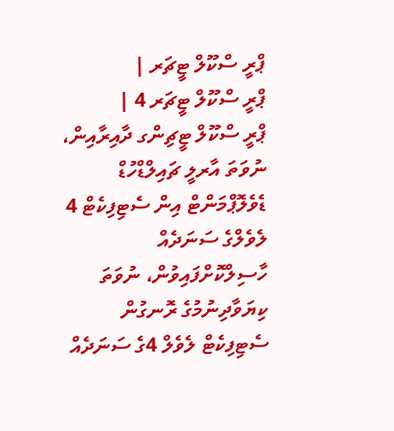ޕްރީ ސްކޫލް ޓީޗަރ |
ޕްރީ ސްކޫލް ޓީޗަރ 4 |
ޕްރީ ސްކޫލް ޓީޗިންގ ދާއިރާއިން، ނުވަތަ އާރލީ ޗައިލްޑްހުޑް ޑެވެލޮޕްމަންޓް އިން ސެޓިފިކެޓް 4 ލެވެލްގެ ސަނަދެއް ހާސިލްކޮށްފައިވުން، ނުވަތަ ކިޔަވާދިނުމުގެ ރޮނގުން ސެޓިފިކެޓް ލެވެލް 4ގެ ސަނަދެއް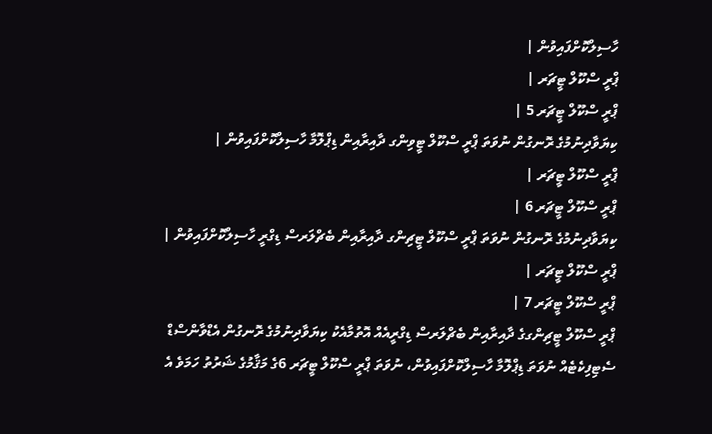ހާސިލްކޮށްފައިވުން |
ޕްރީ ސްކޫލް ޓީޗަރ |
ޕްރީ ސްކޫލް ޓީޗަރ 5 |
ކިޔަވާދިނުމުގެ ރޮނގުން ނުވަތަ ޕްރީ ސްކޫލް ޓީވިންގ ދާއިރާއިން ޑިޕްލޮމާ ހާސިލްކޮށްފައިވުން |
ޕްރީ ސްކޫލް ޓީޗަރ |
ޕްރީ ސްކޫލް ޓީޗަރ 6 |
ކިޔަވާދިނުމުގެ ރޮނގުން ނުވަތަ ޕްރީ ސްކޫލް ޓީޗިންގ ދާއިރާއިން ބެޗްލަރސް ޑިގްރީ ހާސިލްކޮށްފައިވުން |
ޕްރީ ސްކޫލް ޓީޗަރ |
ޕްރީ ސްކޫލް ޓީޗަރ 7 |
ޕްރީ ސްކޫލް ޓީޗިންގގެ ދާއިރާއިން ބެޗްލަރސް ޑިގްރީއެއް އޮތުމާއެކު ކިޔަވާދިނުމުގެ ރޮނގުން އެޑްވާންސްޑް ސެޓިފިކެޓެއް ނުވަތަ ޑިޕްލޮމާ ހާސިލްކޮށްފައިވުން، ނުވަތަ ޕްރީ ސްކޫލް ޓީޗަރ 6ގެ މަޤާމުގެ ޝަރުތު ހަމަވެ އެ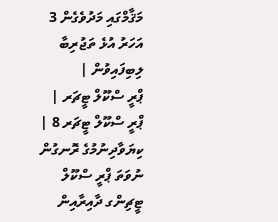މަޤާމްގައި މަދުވެގެން 3 އަހަރު އުޅެ ތަޖުރިބާ ލިބިފައިވުން |
ޕްރީ ސްކޫލް ޓީޗަރ |
ޕްރީ ސްކޫލް ޓީޗަރ 8 |
ކިޔަވާދިނުމުގެ ރޮނގުން ނުވަތަ ޕްރީ ސްކޫލް ޓީޗިންގ ދާއިރާއިން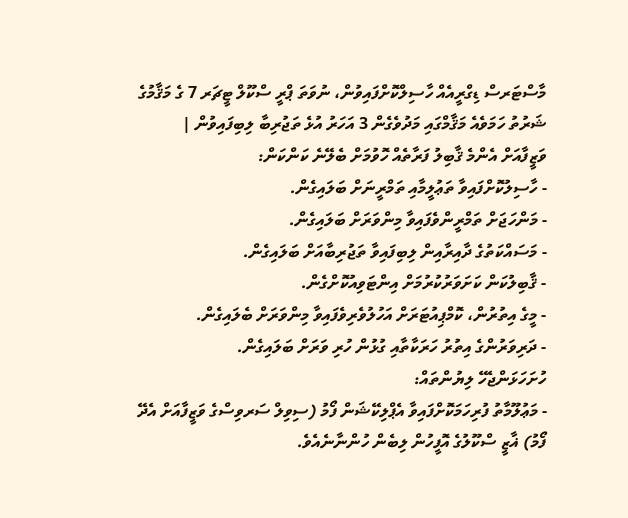މާސްޓަރސް ޑިގްރީއެއް ހާސިލްކޮށްފައިވުން، ނުވަތަ ޕްރީ ސްކޫލް ޓީޗަރ 7 ގެ މަޤާމުގެ ޝަރުތު ހަމަވެއެ މަޤާމްގައި މަދުވެގެން 3 އަހަރު އުޅެ ތަޖުރިބާ ލިބިފައިވުން |
ވަޒީފާއަށް އެންމެ ޤާބިލު ފަރާތެއް ހޮވުމަށް ބެލޭނެ ކަންކަން:
- ހާސިލުކޮށްފައިވާ ތަޢުލީމާއި ތަމްރީނަށް ބަލައިގެން.
- މަންހަޖަށް ތަމްރީންވެފައިވާ މިންވަރަށް ބަލައިގެން.
- މަސައްކަތުގެ ދާއިރާއިން ލިބިފައިވާ ތަޖުރިބާއަށް ބަލައިގެން.
- ޤާބިލުކަން ކަށަވަރުކުރުމަށް އިންޓަވިއުކޮށްގެން.
- މީގެ އިތުރުން، ކޮމްޕިއުޓަރަށް އަހުލުވެރިވެފައިވާ މިންވަރަށް ބެލައިގެން.
- ދަރިވަރުންގެ އިތުރު ހަރަކާތާއި ގުޅުން ހުރި ވަރަށް ބަލައިގެން.
ހުށަހަޅަންޖެހޭ ލިޔުންތައް:
- މަޢުލޫމާތު ފުރިހަމަކޮށްފައިވާ އެޕްލިކޭޝަން ފޯމު (ސިވިލް ސަރވިސްގެ ވަޒީފާއަށް އެދޭ ފޯމު) ޣާޒީ ސްކޫލުގެ އޮފީހުން ލިބެން ހުންނާނެއެވެ.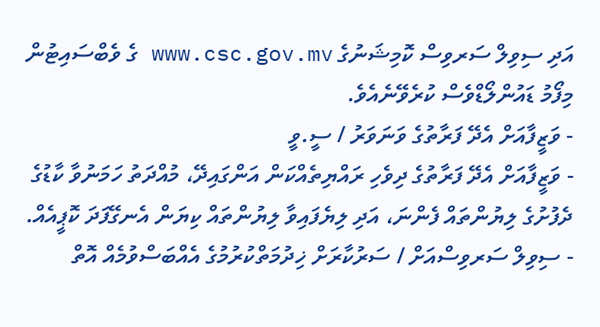އަދި ސިވިލް ސަރވިސް ކޮމިޝަނުގެ www.csc.gov.mv ގެ ވެބްސައިޓުން މިފޯމު ޑައުންލޯޑްވެސް ކުރެވޭނެއެވެ.
- ވަޒީފާއަށް އެދޭ ފަރާތުގެ ވަނަވަރު / ސީ.ވީ
- ވަޒީފާއަށް އެދޭ ފަރާތުގެ ދިވެހި ރައްޔިތެއްކަން އަންގައިދޭ، މުއްދަތު ހަމަނުވާ ކާޑުގެ ދެފުށުގެ ލިޔުންތައް ފެންނަ، އަދި ލިޔެފައިވާ ލިޔުންތައް ކިޔަން އެނގޭފަދަ ކޮޕީއެއް.
- ސިވިލް ސަރވިސްއަށް / ސަރުކާރަށް ޚިދުމަތްކުރުމުގެ އެއްބަސްވުމެއް އޮތް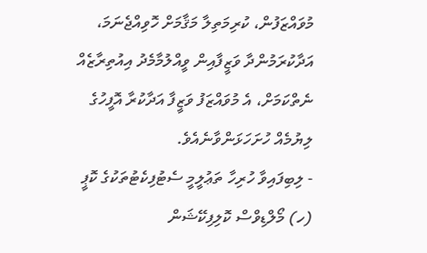މުވައްޒަފުން، ކުރިމަތިލާ މަޤާމަށް ހޮވިއްޖެނަމަ، އަދާކުރަމުންދާ ވަޒީފާއިން ވީއްލުމާމެދު އިއުތިރާޒެއް ނެތްކަމަށް، އެ މުވައްޒަފު ވަޒީފާ އަދާކުރާ އޮފީހުގެ ލިޔުމެއް ހުށަހަޅަންވާނެއެވެ.
- ލިބިފައިވާ ހުރިހާ ތަޢުލީމީ ސެޓުފިކެޓުތަކުގެ ކޮޕީ
(ހ) މޯލްޑިވްސް ކޮލިފިކޭޝަން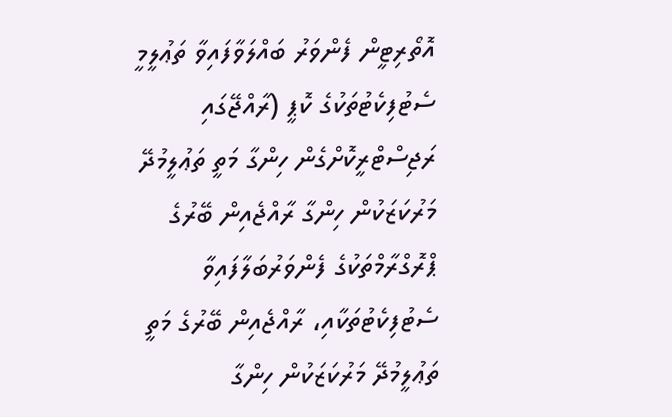އޮތޯރިޓީން ފެންވަރު ބައްލަވާފައިވާ ތަޢުލީމީ ސެޓުފިކެޓުތަކުގެ ކޮޕީ (ރާއްޖޭގައި ރަޖިސްޓްރީކޮށްގެން ހިންގާ މަތީ ތަޢުލީމުދޭ މަރުކަޒަކުން ހިންގާ ރާއްޖެއިން ބޭރުގެ ޕްރޮގްރާމްތަކުގެ ފެންވަރުބަލާފައިވާ ސެޓުފިކެޓުތަކާއި، ރާއްޖެއިން ބޭރުގެ މަތީ ތަޢުލީމުދޭ މަރުކަޒަކުން ހިންގާ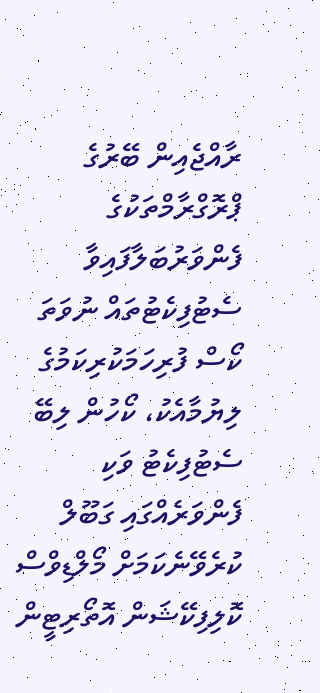ރާއްޖެއިން ބޭރުގެ ޕްރޮގްރާމްތަކުގެ ފެންވަރުބަލާފައިވާ ސެޓުފިކެޓުތައް ނުވަތަ ކޯސް ފުރިހަމަކުރިކަމުގެ ލިޔުމާއެކު، ކޯހުން ލިބޭ ސެޓުފިކެޓު ވަކި ފެންވަރެއްގައި ގަބޫލް ކުރެވޭނެކަމަށް މޯލްޑިވްސް ކޮލިފިކޭޝަން އޮތޯރިޓީން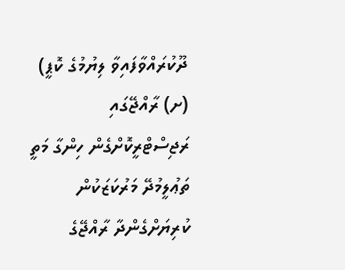ދޫކުރައްވާފައިވާ ލިޔުމުގެ ކޮޕީ)
(ށ) ރާއްޖޭގައި ރަޖިސްޓްރީކޮށްގެން ހިންގާ މަތީ ތަޢުލީމުދޭ މަރުކަޒަކުން ކުރިޔަށްގެންދާ ރާއްޖޭގެ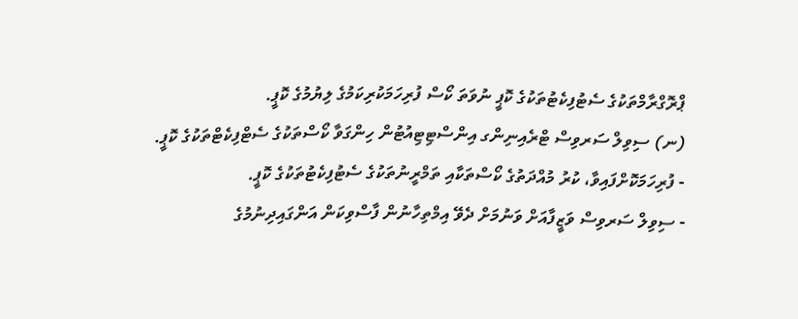ޕްރޮގްރާމްތަކުގެ ސެޓުފިކެޓުތަކުގެ ކޮޕީ ނުވަތަ ކޯސް ފުރިހަމަކުރިކަމުގެ ލިޔުމުގެ ކޮޕީ.
(ނ) ސިވިލް ސަރވިސް ޓްރެއިނިންގ އިންސްޓިޓިއުޓުން ހިންގަވާ ކޯސްތަކުގެ ސެޓްފިކެޓްތަކުގެ ކޮޕީ.
- ފުރިހަމަކޮށްފައިވާ، ކުރު މުއްދަތުގެ ކޯސްތަކާއި ތަމްރީނުތަކުގެ ސެޓުފިކެޓުތަކުގެ ކޮޕީ.
- ސިވިލް ސަރވިސް ވަޒީފާއަށް ވަނުމަށް ދެވޭ އިމްތިހާނުން ފާސްވިކަން އަންގައިދިނުމުގެ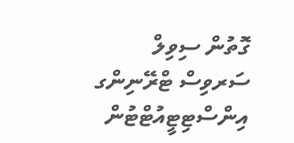ގޮތުން ސިވިލް ސަރވިސް ޓްރޭނިންގ އިންސްޓިޓީއުޓްޓުން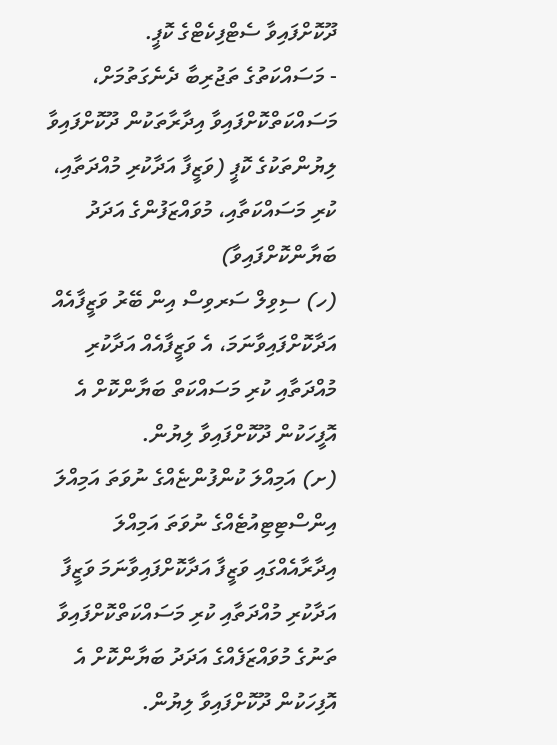ދޫކޮށްފައިވާ ސެޓްފިކެޓްގެ ކޮޕީ.
- މަސައްކަތުގެ ތަޖުރިބާ ދެނެގަތުމަށް، މަސައްކަތްކޮށްފައިވާ އިދާރާތަކުން ދޫކޮށްފައިވާ ލިޔުންތަކުގެ ކޮޕީ (ވަޒީފާ އަދާކުރި މުއްދަތާއި، ކުރި މަސައްކަތާއި، މުވައްޒަފުންގެ އަދަދު ބަޔާންކޮށްފައިވާ)
(ހ) ސިވިލް ސަރވިސް އިން ބޭރު ވަޒީފާއެއް އަދާކޮށްފައިވާނަމަ، އެ ވަޒީފާއެއް އަދާކުރި މުއްދަތާއި ކުރި މަސައްކަތް ބަޔާންކޮށް އެ އޮފީހަކުން ދޫކޮށްފައިވާ ލިޔުން.
(ށ) އަމިއްލަ ކުންފުންޏެއްގެ ނުވަތަ އަމިއްލަ އިންސްޓިޓިއުޓެއްގެ ނުވަތަ އަމިއްލަ އިދާރާއެއްގައި ވަޒީފާ އަދާކޮށްފައިވާނަމަ ވަޒީފާ އަދާކުރި މުއްދަތާއި ކުރި މަސައްކަތްކޮށްފައިވާ ތަނުގެ މުވައްޒަފެއްގެ އަދަދު ބަޔާންކޮށް އެ އޮފިހަކުން ދޫކޮށްފައިވާ ލިޔުން.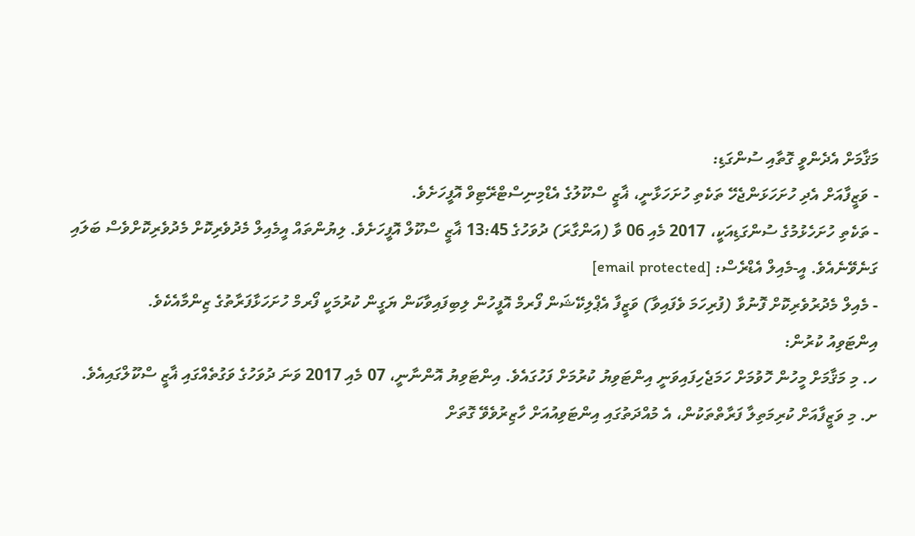މަޤާމަށް އެދެންވީ ގޮތާއި ސުންގަޑި:
- ވަޒީފާއަށް އެދި ހުށަހަޅަންޖެހޭ ތަކެތި ހުށަހަޅާނީ، ޣާޒީ ސްކޫލުގެ އެޑްމިނިސްޓްރޭޓިވް އޮފީހަށެވެ.
- ތަކެތި ހުށަހެޅުމުގެ ސުންގަޑިއަކީ، 2017 މެއި 06 ވާ (އަންގާރަ) ދުވަހުގެ 13:45 ޣާޒީ ސްކޫލް އޮފީހަށެވެ. ލިޔުންތައް އީމެއިލް މެދުވެރިކޮށް މެދުވެރިކޮށްވެސް ބަލައި ގަނެވޭނެއެވެ. އީ-މެއިލް އެޑްރެސް: [email protected]
- މެއިލް މެދުރުވެރިކޮށް ފޮނުވާ (ފުރިހަމަ ވެފައިވާ) ވަޒީފާ އެޕްލިކޭޝަން ފޯރމް އޮފީހުން ލިބިފައިވާކަން ޔަގީން ކުރުމަކީ ފޯރމް ހުށަހަޅާފަރާތުގެ ޒިންމާއެކެވެ.
އިންޓަވިއު ކުރުން:
ހ. މި މަޤާމަށް މީހުން ހޮވުމަށް ހަމަޖެހިފައިވަނީ އިންޓަވިޔު ކުރުމަށް ފަހުގައެވެ. އިންޓަވިޔު އޮންނާނީ، 07 މެއި 2017 ވަނަ ދުވަހުގެ ވަގުތެއްގައި ޣާޒީ ސްކޫލްގައިއެވެ.
ށ. މި ވަޒީފާއަށް ކުރިމަތިލާ ފަރާތްތަކުން، އެ މުއްދަތުގައި އިންޓަވިއުއަށް ހާޒިރުވެވޭ ގޮތަށް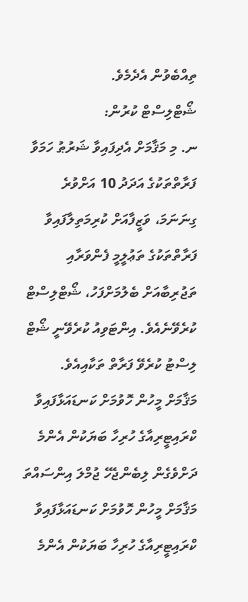ތިއްބެވުން އެދެމެވެ.
ޝޯޓްލިސްޓް ކުރުން:
ނ. މި މަޤާމަށް އެދިފައިވާ ޝަރުޠު ހަމަވާ ފަރާތްތަކުގެ އަދަދު 10 އަށްވުރެ ގިނަނަމަ، ވަޒީފާއަށް ކުރިމަތިލާފައިވާ ފަރާތްތަކުގެ ތަޢުލީމީ ފެންވަރާއި ތަޖުރިބާއަށް ބެލުމަށްފަހު، ޝޯޓްލިސްޓް ކުރެވޭނެއެވެ. އިންޓަވިއު ކުރެވޭނީ ޝޯޓް ލިސްޓު ކުރެވޭ ފަރާތް ތަކާއިއެވެ.
މަޤާމަށް މީހުން ހޮވުމަށް ކަނޑައަޅާފައިވާ ކްރައިޓީރިއާގެ ހުރިހާ ބަޔަކުން އެންމެ ދަށްވެގެން ލިބެންޖެހޭ ޖުމްލަ އިންސައްތަ
މަޤާމަށް މީހުން ހޮވުމަށް ކަނޑައަޅާފައިވާ ކްރައިޓީރިއާގެ ހުރިހާ ބަޔަކުން އެންމެ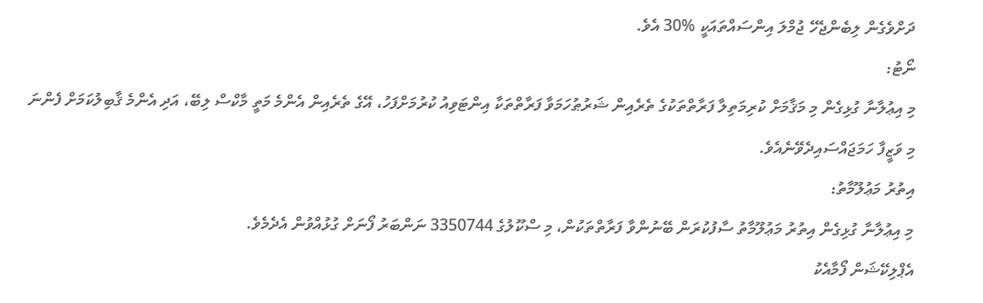ދަށްވެގެން ލިބެންޖެހޭ ޖުމްލަ އިންސައްތައަކީ %30 އެވެ.
ނޯޓު:
މި އިޢުލާނާ ގުޅިގެން މި މަޤާމަށް ކުރިމަތިލާ ފަރާތްތަކުގެ ތެރެއިން ޝަރުޠުހަމަވާ ފަރާތްތަކާ އިންޓަވިއު ކުރުމަށްފަހު، އޭގެ ތެރެއިން އެންމެ މަތީ މާކްސް ލިބޭ، އަދި އެންމެ ޤާބިލުކަމަށް ފެންނަ މި ވަޒީފާ ހަމަޖައްސައިދެވޭނެއެވެ.
އިތުރު މަޢުލޫމާތު:
މި އިޢުލާނާ ގުޅިގެން އިތުރު މަޢުލޫމާތު ސާފުކުރަން ބޭނުންވާ ފަރާތްތަކުން، މި ސްކޫލުގެ 3350744 ނަންބަރު ފޯނަށް ގުޅުއްވުން އެދެމެވެ.
އެޕްލިކޭޝަން ފޯމާއެކު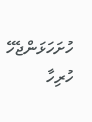ހުށަހަޅަންޖެހޭ ހުރިހާ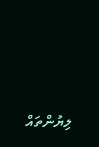ލިޔުންތައް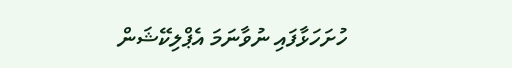ހުށަހަޅާފައި ނުވާނަމަ އެޕްލިކޭޝަން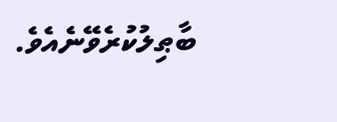ބާޠިލުކުރެވޭނެއެވެ.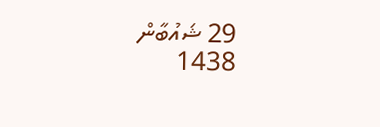29 ޝައުބާން 1438